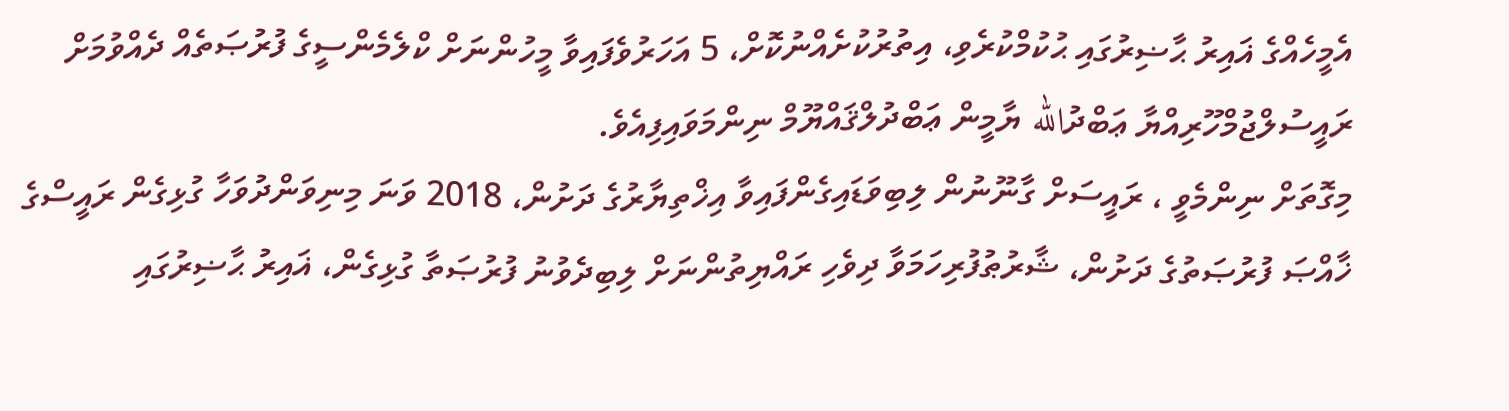އެމީހެއްގެ ޣައިރު ޙާޟިރުގައި ޙުކުމްކުރެވި، އިތުރުކުށެއްނުކޮށް، 5 އަހަރުވެފައިވާ މީހުންނަށް ކްލެމެންސީގެ ފުރުޞަތެއް ދެއްވުމަށް ރައީސުލްޖުމްހޫރިއްޔާ ޢަބްދުالله ޔާމީން ޢަބްދުލްޤައްޔޫމް ނިންމަވައިފިއެވެ.
މިގޮތަށް ނިންމެވީ ، ރައީސަށް ގާނޫނުން ލިބިވަޑައިގެންފައިވާ އިޚްތިޔާރުގެ ދަށުން، 2018 ވަނަ މިނިވަންދުވަހާ ގުޅިގެން ރައީސްގެ ޚާއްޞަ ފުރުޞަތުގެ ދަށުން، ޝާރުޠުފުރިހަމަވާ ދިވެހި ރައްޔިތުންނަށް ލިބިދެވުނު ފުރުޞަތާ ގުޅިގެން، ޣައިރު ޙާޟިރުގައި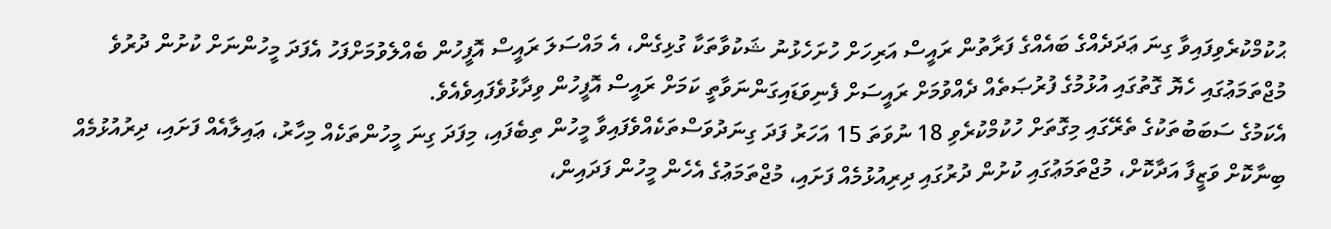ޙުކުމްކުރެވިފައިވާ ގިނަ ޢަދަދެއްގެ ބައެއްގެ ފަރާތުން ރައީސް އަރިހަށް ހުށަހެޅުނު ޝަކުވާތަކާ ގުޅިގެން، އެ މައްސަލަ ރައީސް އޮފީހުން ބެއްލެވުމަށްފަހު އެފަދަ މީހުންނަށް ކުށުން ދުރުވެ މުޖްތަމަޢުގައި ހެޔޮ ގޮތުގައި އުޅުމުގެ ފުރުޞަތެއް ދެއްވުމަށް ރައީސަށް ފެނިވަޑައިގަންނަވާތީ ކަމަށް ރައީސް އޮފީހުން ވިދާޅުވެފައިވެއެވެ.
އެކަމުގެ ސަބަބުތަކުގެ ތެރޭގައި މިގޮތަށް ހުކުމްކުރެވި 18 ނުވަތަ 15 އަހަރު ފަދަ ގިނަދުވަސްތަކެއްވެފައިވާ މީހުން ތިބެފައި، މިފަދަ ގިނަ މީހުންތަކެއް މިހާރު، ޢައިލާއެއް ފަށައި، ދިރުއުޅުމެއް ބިނާކޮށް ވަޒީފާ އަދާކޮށް، މުޖްތަމަޢުގައި ކުށުން ދުރުގައި ދިރިއުޅުމެއް ފަށައި، މުޖްތަމަޢުގެ އެހެން މީހުން ފަދައިން،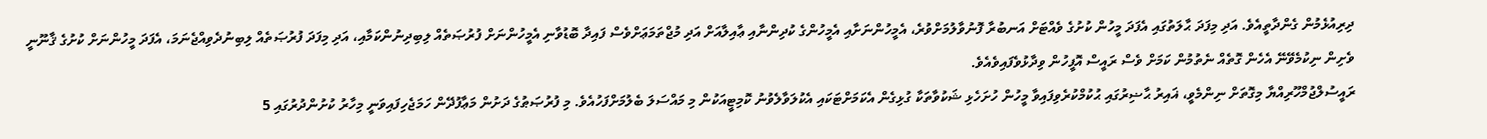ދިރިއުޅެމުން ގެންދާތީއެވެ. އަދި މިފަދަ ޙާލަތުގައި އެފަދަ މީހުން ކުށުގެ ވެއްޓަށް އަނބުރާ ފޮނުވާލުމަށްވުރެ، އެމީހުންނަށާއި އެމީހުންގެ ކުދިންނާއި ޢާއިލާއަށް އަދި މުޖްތަމަޢަށްވެސް ފައިދާ ބޮޑުވާނި އެމީހުންނަށް ފުރުޞަތެއް ލިބިދިނުންކަމާއި، އަދި މިފަދަ ފުރުޞަތެއް ލިބިނުދެވިއްޖެނަމަ، އެފަދަ މީހުންނަށް ކުށުގެ ޤާނޫނީ ވެށިން ނިކުމެވޭނޭ އެހެން ގޮތެއް ނެތުމުން ކަމަށް ވެސް ރައީސް އޮފީހުން ވިދާޅުވެފައިވެއެވެ.
ރައީސުލްޖުމްހޫރިއްޔާ މިގޮތަށް ނިންމެވީ، ޣައިރު ޙާޟިރުގައި ޙުކުމްކުރެވިފައިވާ މީހުން ހުށަހެޅި ޝަކުވާތަކާ ގުޅިގެން އެކަމަށްޓަކައި އެކުލަވާލެވުނު ކޮމިޓީއަކުން މި މައްސަލަ ބެލުމަށްފަހުއެވެ. މި ފުރުޞަޠުގެ ދަށުން މަޢާފުދޭން ހަމަޖެހިފައިވަނީ މިހާރު ކުށުންދުރުގައި 5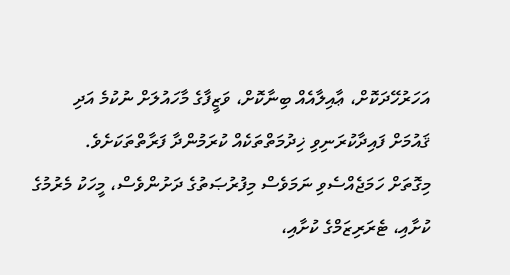އަހަރުހޭދަކޮށް، ޢާއިލާއެއް ބިނާކޮށް، ވަޒީފާގެ މާހައުލަށް ނުކުމެ އަދި ޤައުމަށް ފައިދާކުރަނިވި ޚިދުމަތްތަކެއް ކުރަމުންދާ ފަރާތްތަކަށެވެ.
މިގޮތަށް ހަމަޖެއްސެވި ނަމަވެސް މިފުރުޞަތުގެ ދަށުންވެސް، މީހަކު މެރުމުގެ ކުށާއި، ޓެރަރިޒަމްގެ ކުށާއި،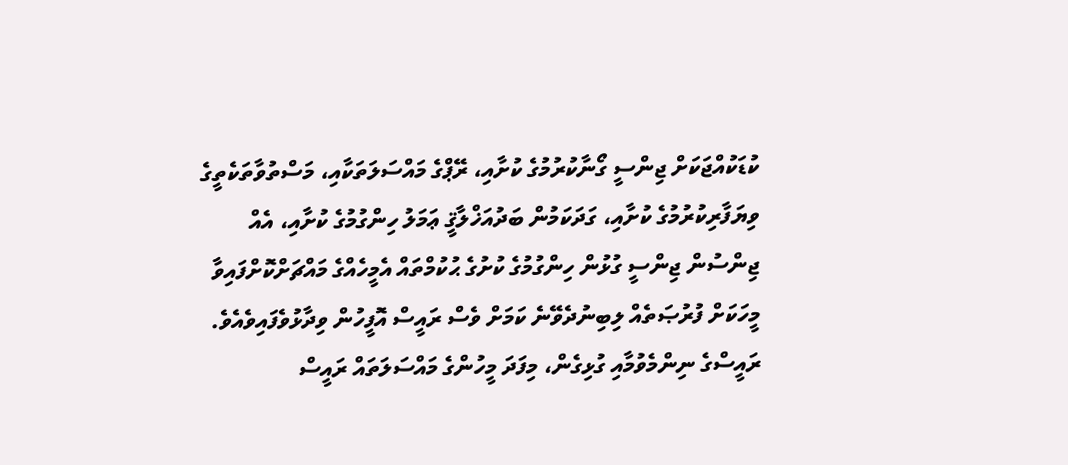ކުޑަކުއްޖަކަށް ޖިންސީ ގޯނާކުރުމުގެ ކުށާއި، ރޭޕްގެ މައްސަލަތަކާއި، މަސްތުވާތަކެތީގެ ވިޔަފާރިކުރުމުގެ ކުށާއި، ގަދަކަމުން ބަދުއަޚްލާޤީ ޢަމަލު ހިންގުމުގެ ކުށާއި، އެއް ޖިންސުން ޖިންސީ ގުޅުން ހިންގުމުގެ ކުށުގެ ޙުކުމްތައް އެމީހެއްގެ މައްޗަށްކޮށްފައިވާ މީހަކަށް ފުރުޞަތެއް ލިބިނުދެވޭނެ ކަމަށް ވެސް ރައީސް އޮފީހުން ވިދާޅުވެފައިވެއެވެ.
ރައީސްގެ ނިންމެވުމާއި ގުޅިގެން، މިފަދަ މީހުންގެ މައްސަލަތައް ރައީސް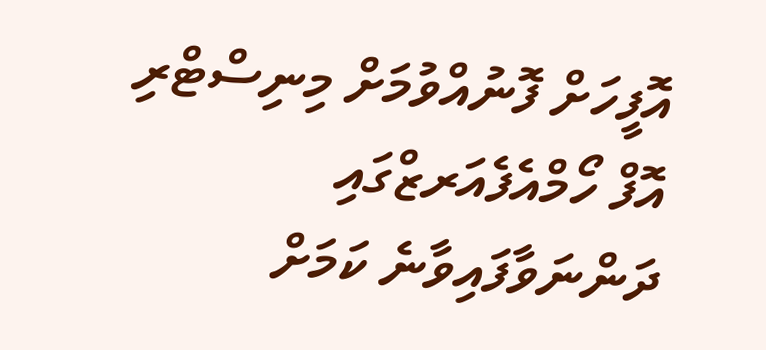އޮފީހަށް ފޮނުއްވުމަށް މިނިސްޓްރި އޮފް ހޯމްއެފެއަރޒްގައި ދަންނަވާފައިވާނެ ކަމަށް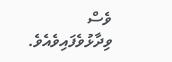ވެސް ވިދާޅުވެފައިވެއެވެ.